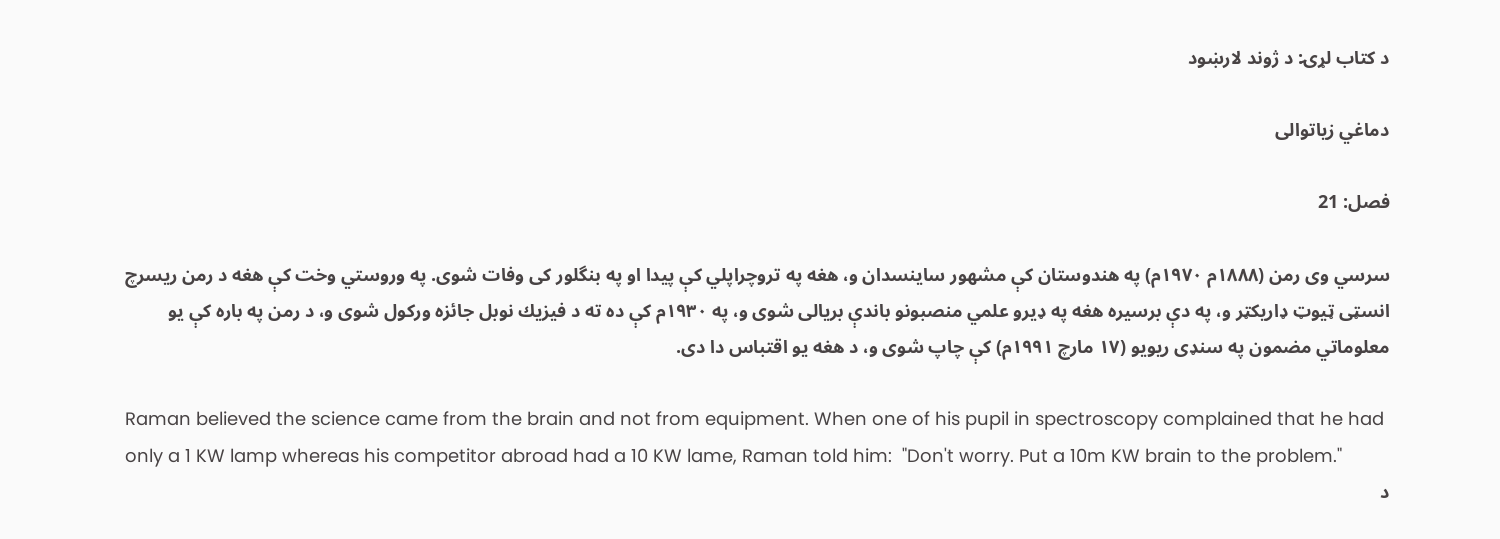د کتاب لړۍ: د ژوند لارښود

دماغي زياتوالى

فصل: 21

سرسي وى رمن (١٨٨٨م ١٩٧٠م) په هندوستان کې مشهور ساينسدان و، هغه په تروچراپلي کې پيدا او په بنگلور کى وفات شوى. په وروستي وخت کې هغه د رمن ريسرچ انسټى ټيوټ ډاريکټر و، په دې برسيره هغه په ډيرو علمي منصبونو باندې بريالى شوى و، په ١٩٣٠م کې ده ته د فيزيك نوبل جائزه ورکول شوى و، د رمن په باره کې يو معلوماتي مضمون په سنډى ريويو (١٧ مارچ ١٩٩١م) کې چاپ شوى و، د هغه يو اقتباس دا دى.

Raman believed the science came from the brain and not from equipment. When one of his pupil in spectroscopy complained that he had only a 1 KW lamp whereas his competitor abroad had a 10 KW lame, Raman told him:  "Don't worry. Put a 10m KW brain to the problem."
د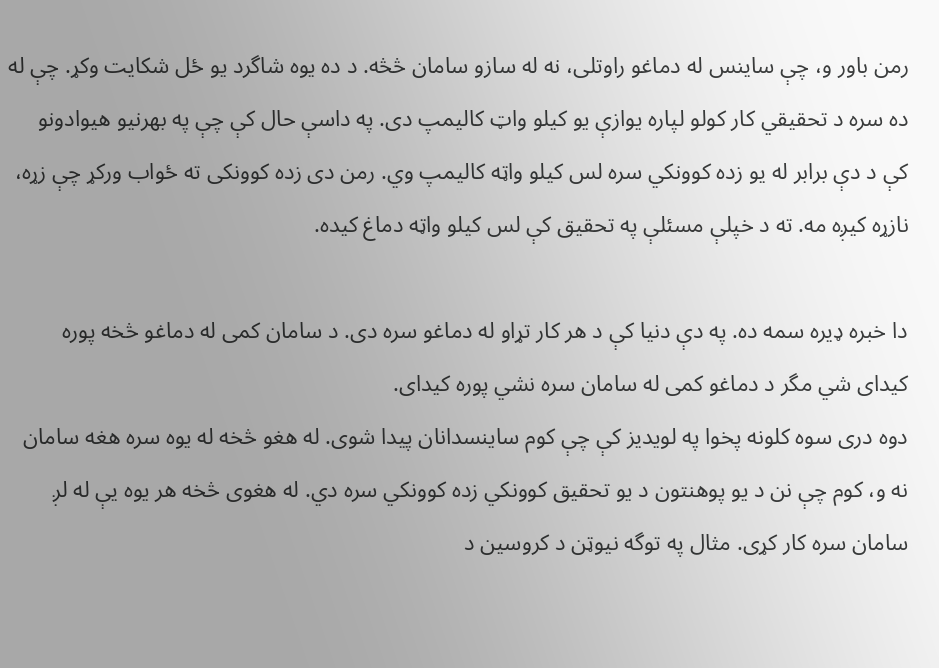رمن باور و، چې ساينس له دماغو راوتلى، نه له سازو سامان څڅه. د ده يوه شاگرد يو ځل شکايت وکړ. چې له ده سره د تحقيقي کار کولو لپاره يوازې يو کيلو واټ کاليمپ دى. په داسې حال کې چې په بهرنيو هيوادونو کې د دې برابر له يو زده کوونکي سره لس کيلو واټه کاليمپ وي. رمن دى زده کوونکى ته ځواب ورکړ چې زړه، نازړه کيږه مه. ته د خپلې مسئلې په تحقيق کې لس کيلو واټه دماغ کيده.

دا خبره ډيره سمه ده. په دې دنيا کې د هر کار تړاو له دماغو سره دى. د سامان کمى له دماغو څخه پوره کيداى شي مگر د دماغو کمى له سامان سره نشي پوره کيداى.
دوه درى سوه کلونه پخوا په لويديز کې چې کوم ساينسدانان پيدا شوى. له هغو څخه له يوه سره هغه سامان نه و، کوم چې نن د يو پوهنتون د يو تحقيق کوونکي زده کوونکي سره دي. له هغوى څخه هر يوه يې له لږ سامان سره کار کړى. مثال په توگه نيوټن د کروسين د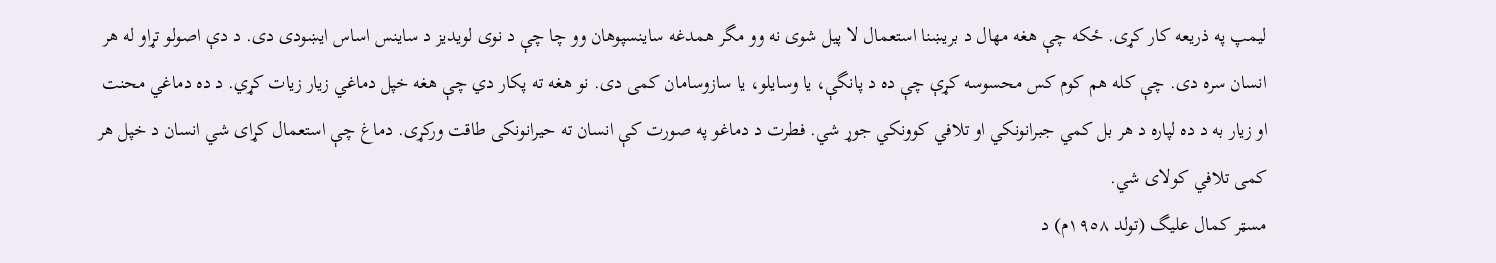ليمپ په ذريعه کار کړى. ځکه چې هغه مهال د بريښنا استعمال لا پيل شوى نه وو مگر همدغه ساينسپوهان وو چا چې د نوى لويديز د ساينس اساس ايښودى دى. د دې اصولو تړاو له هر انسان سره دى. چې کله هم کوم کس محسوسه کړې چې ده د پانگې، يا وسايلو، يا سازوسامان کمى دى. نو هغه ته پکار دي چې هغه خپل دماغي زيار زيات کړي. د ده دماغي محنت او زيار به د ده لپاره د هر بل کمي جبرانونکي او تلافي کوونکي جوړ شي. فطرت د دماغو په صورت کې انسان ته حيرانونکى طاقت ورکړى. دماغ چې استعمال کړاى شي انسان د خپل هر کمى تلافي کولاى شي.
مسټر کمال عليگ (تولد ١٩٥٨م) د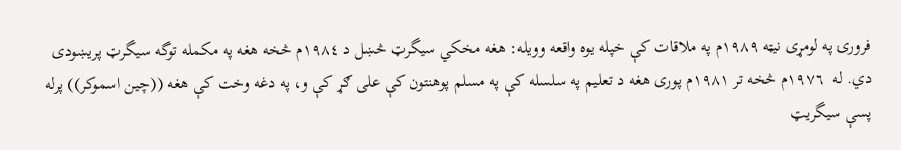فرورۍ په لومړى نيټه ١٩٨٩م په ملاقات کې خپله يوه واقعه وويله: هغه مخکي سيگرټ څښل د ١٩٨٤م څخه هغه په مکمله توگه سيگرټ پريښودى دي. له  ١٩٧٦م څخه تر ١٩٨١م پورى هغه د تعليم په سلسله کې په مسلم پوهنتون کې على ګړ کې و، په دغه وخت کې هغه ((چين اسموکر)) پرله پسې سيگريټ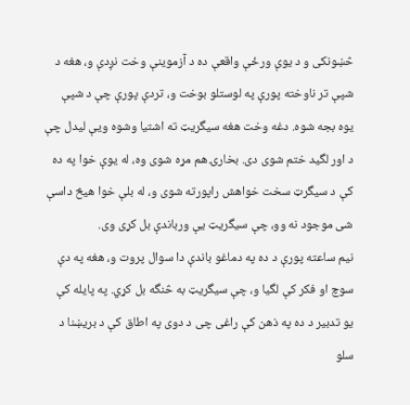څښونکى و د يوې ورځې واقعې ده د آزموينې وخت نږدې و، هغه د شپې تر ناوخته پورې په لوستلو بوخت و، تردې پورې چې د شپې يوه بجه شوه. دغه وخت هغه سيگريټ ته اشتيا وشوه ويې ليدل چې د اور لگيد ختم شوى دى. بخارۍ هم مړه شوى وه، له يوې خوا په ده کې د سيگرټ سخت خواهش راپورته شوى و، له بلې خوا هيڅ داسې شى موجود نه وو، چې سيگريټ يې ورباندې بل کړى وى.
نيم ساعته پورې د ده په دماغو باندې دا سوال پروت و، هغه په دې سوچ او فکر کې لگيا و، چې سيگريټ به څنگه بل کړي. په پايله کې يو تدبير د ده په ذهن کې راغى چى د دوى په اطاق کې د بريښنا د سلو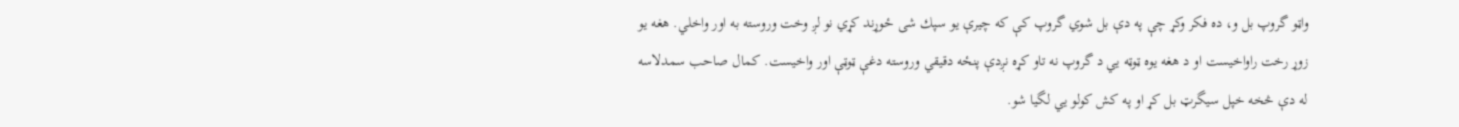واټو گروپ بل و، ده فکر وکړ چې په دې بل شوي گروپ کې که چيرې يو سپك شى ځوړند کړي نو لږ وخت وروسته به اور واخلي. هغه يو زوړ رخت راواخيست او د هغه يوه ټوټه يي د گروپ نه تاو کړه نږدې پنځه دقيقي وروسته دغې ټوټې اور واخيست. کمال صاحب سمدلاسه له دې څخه خپل سيگرټ بل کړ او په کش کولو يي لگيا شو.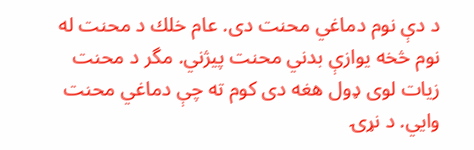د دې نوم دماغي محنت دى. عام خلك د محنت له نوم څخه يوازې بدني محنت پيژني. مگر د محنت زيات لوى ډول هغه دى کوم ته چې دماغي محنت وايي. د نړۍ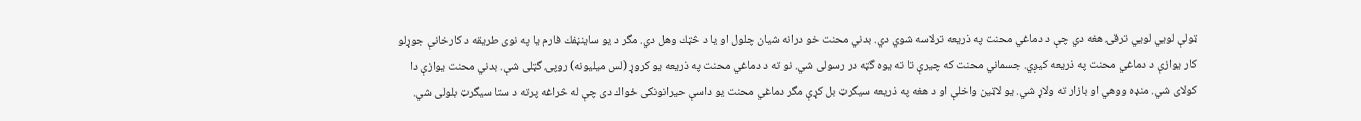ټولې لويي لويي ترقۍ هغه دي چې د دماغي محنت په ذريعه ترلاسه شوي دي. بدني محنت خو درانه شيان چلول او يا د څټك وهل دي. مگر د يو ساينڼفك فارم يا په نوى طريقه د کارخانې جوړلو کار يوازې د دماغي محنت په ذريعه کيږي. جسماني محنت که چيرې تا ته يوه گټه در رسولى شي. نو ته د دماغي محنت په ذريعه يو کروړ (لس ميليونه) روپۍ گټلى شې. بدني محنت يوازې دا کولاى شي. منډه ووهي او بازار ته ولاړ شي. يو لاټين واخلې او د هغه په ذريعه سيگرټ بل کړې مگر دماغي محنت يو داسې حيرانونکى ځواك دى چې له څراغه پرته د ستا سيگرټ بلولى شي.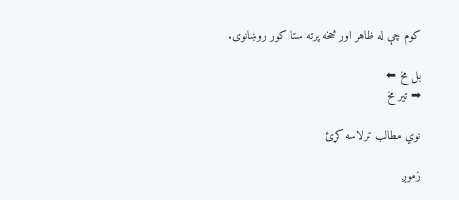کوم چې له ظاهر اور څخه پرته ستا کور روښانوى.

بل مخ ⬅
➡ تیر مخ

نوي مطالب ترلاسه کړئ

زموږ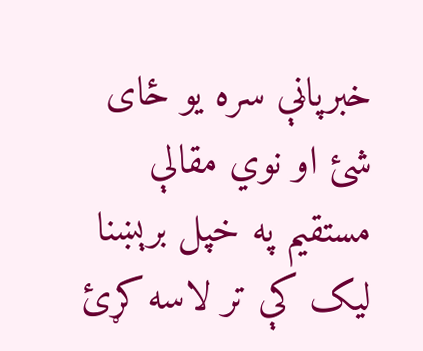خبرپاڼې سره یو ځای شئ او نوي مقالې مستقیم په خپل برېښنا لیک کې تر لاسه کړئ